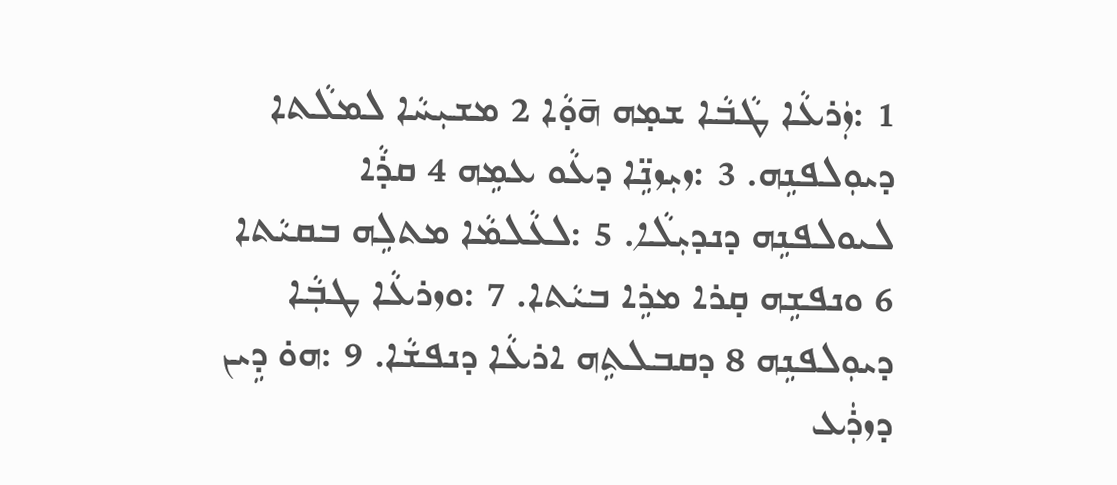1 :ܙܲܪܥܵܐ ܛܵܒܵܐ ܫܡ̣ܗ ܗ̄ܘ̣ܵܐ 2 ܡܫܝܼܚܵܐ ܠܡܠܵܬܐ ܕܝܘܼܠܦܢܹܗ. 3 :ܙܝܼܙܢܹ̈ܐ ܕܥܵܘ ܥܡܹܗ 4 ܩܪ̣ܵܐ ܠܝܘܠܦܢܹܗ ܕܢܕܝܼܠܵܐ. 5 :ܠܥܵܠܡܵܐ ܡܬܠܹܗ ܒܩܝܵܬܐ 6 ܘܢܦܫܹܗ ܩ̣ܪܐ ܡܪܹܐ ܒܝܵܬܐ. 7 :ܘܙܪܥܵܐ ܛܒܼܵܐ ܕܝܘܼܠܦܢܹܗ 8 ܕܩܒܠܬܹܗ ܐܪܥܵܐ ܕܢܦܫܵܐ. 9 :ܗܘ̇ ܕܹܝܢ ܕܙܪܲܥ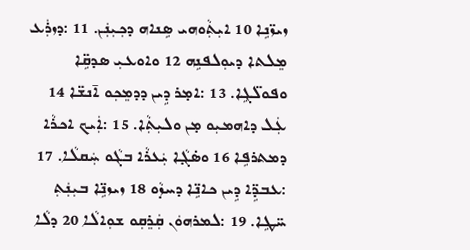ܙܝܙ̈ܢܹܐ 10 ܐܝܼܬܼܵܘܗܝ ܣܹܢܐܗ ܕܟܼܝܼܢܲܢ. 11 :ܕܙܪܲܥ ܡܸܠܬܐ ܕܝܘܼܠܦܢܹܗ 12 ܘܐܘܥܝܼ ܣܕܩܹ̈ܐ ܘܦܘܠ̈ܓܹܐ. 13 :ܐܡ̣ܪ ܕܹܝܢ ܕܕܡܸܟܼܘ ܐ̄ܢܫ̈ܐ 14 ܥܲܠ ܕܐܗܡܝܼܘ ܡ̣ܢ ܘܠܝܼܬܼܵܐ. 15 :ܐܲܝܟ ܐܟܪܵܐ ܕܡܬܪܦܹܐ 16 ܘܣ̇ܓ̣ܵܐ ܝܲܥܪܵܐ ܒܓܵܘ ܚܲܩܠܵܐ. 17 :ܥܒܕܹ̈ܐ ܕܹܝܢ ܟܐܢܹ̈ܐ ܕܚܙ̣ܵܘ 18 ܙܝܙܢܹ̈ܐ ܒܝܼܢܲܬܼ ܚ̈ܛܹܐ. 19 :ܠܡܪܗܘܿܢ ܩܲܪܸܩܼܘ ܫܘܼܐܠܵܐ 20 ܕܠܵܐ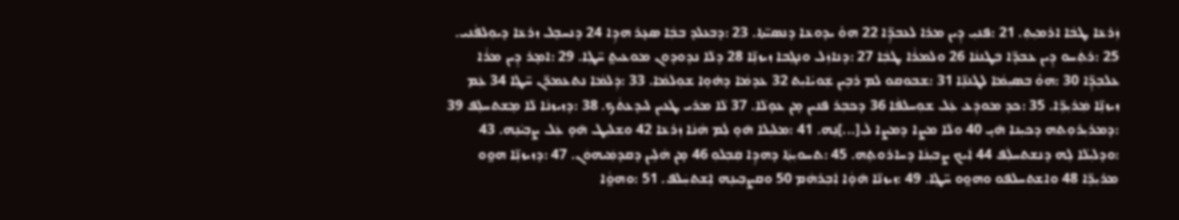ܙܲܪܥܵܐ ܛܒܵܐ ܐܪܡܝܼܬܼ. 21 :ܦܢܝܼ ܕܹܝܢ ܡܪܐ ܠܥܒܕܹ̈ܐ 22 ܗܘ̇ ܝܕܘܥܵܐ ܕܢܣܝ̈ܬܐ. 23 :ܕܒܥܠܕ ܒܒܼܵܐ ܣܥ̣ܪ ܗܕܹܐ 24 ܕܢܚܒܸܠ ܙܪܥܵܐ ܕܝܘܼܠܦܵܢܝ. 25 :ܪܬܲܚܘ ܕܹܝܢ ܥܒܕ̈ܐ ܒܲܛܢܢܵܐ 26 ܘܠܡܪܵܐ ܛܒܼܵܐ 27 :ܕܢܐܙܲܠ ܘܢܓܸܒܐ ܙܝܙܢܹ̈ܐ 28 ܕܠܵܐ ܢܕܘܕܘܢ ܡܘܥܝܬ̤ ܚ̈ܛܹܐ. 29 :ܐܡ̣ܪ ܕܹܝܢ ܡܪܵܐ ܥܠܒܼܕܹ̈ܐ 30 :ܗܘ̇ ܒܣܝܼܡܵܐ ܠܛܢܢܹ̈ܐ 31 :ܫܒܘܩܘ ܠܡ ܪܒܹܝܢ ܫܲܘܝܵܐܝܼܬ 32 ܥܕܡܵܐ ܕܗ̇ܘܸܐ ܫܘܼܠܡܵܐ. 33 :ܕܲܠܡܵܐ ܢܬܥܡܪ̈ܢ ܚ̈ܛܹܐ 34 ܥܲܡ ܙܝܙܢܹ̈ܐ ܡܲܪܝܼܪܹ̈ܐ. 35 :ܟܕ ܡܘܕܲܥ ܥܲܠ ܫܘܼܚܠܦܵܐ 36 ܕܟܒܼܪ ܦܢܝܢ ܡ̣ܢ ܥܘ̣ܠܵܐ. 37 ܠܵܐ ܡܪܝ ܛܥܝܢ ܠܝܕܥܬܵܟ. 38 :ܕܙܝܙܢܵܐ ܠܵܐ ܡܸܫܬܚܠܸܦ 39 :ܕܡܪܝܼܪܘܼܬܗ ܕܟܝܼܢܐ ܗ̄ܝ̣ 40 ܘܠܵܐ ܡܨܐ ܕܡܨܐ ܠܲ[...]ܢܹܗ. 41 :ܡܠܝܼܠܐ ܗ̄ܘ̣ ܠܲܡ ܗܵܢܵܐ ܙܲܪܥܵܐ 42 ܘܫܠܝܼܛ ܗ̄ܘ̣ ܥܲܠ ܨܒܼܝܵܢܹܗ. 43 :ܘܕܠܝܼܠܵܐ ܠܹܗ ܕܢܫܬܚܠܲܦ 44 ܐܲܝܟ ܨܒܝܼܢܵܐ ܕܚܐܪܘܬܹܗ. 45 :ܬܚܘܝܼܬܼܵܐ ܕܗܕܹܐ ܩܲܒܼܠܘܼ 46 ܡ̣ܢ ܗܵܠܹܝܢ ܕܩܕܡܲܝܗܘܿܢ. 47 :ܕܙܝܙܢܹ̈ܐ ܗܘ̤ܘ ܡܪܝܼܪܹ̈ܐ 48 ܘܐܫܬܚܠܦܘ ܘܗܘ̤ܘ ܚ̈ܛܹܐ. 49 :ܙܝܙܢ̈ܐ ܗ̄ܘ̣ܵܐ ܐܲܒܼܪܗܵܡ 50 ܘܩܨܒܼܝܢܹܗ ܐܸܫܬܚܲܠܦ. 51 :ܘܗܘ̤ܵܐ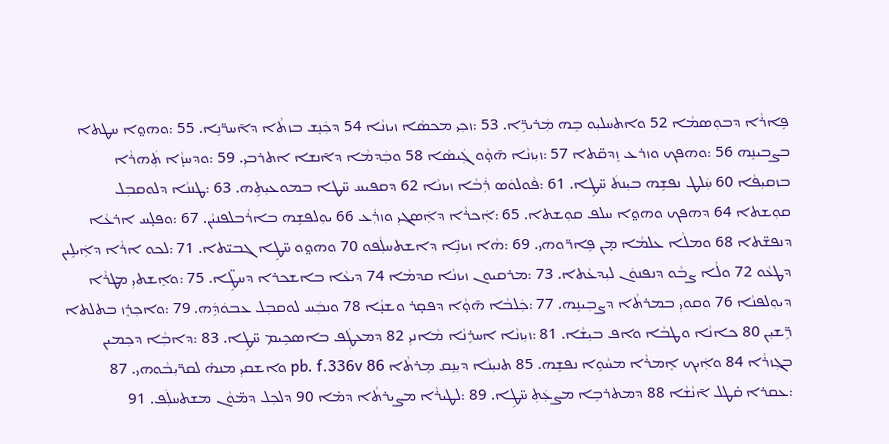ܦܹܐܪܵܐ ܕܒܘܼܣܡܵܐ 52 ܘܐܬܚܠܝܼܘ ܒܹܗ ܡܲܪܝܪܹ̈ܐ. 53 :ܙܟܼܝ ܡܟܣܵܐ ܙܝܙܢܵܐ 54 ܕܟܲܢܸܫ ܒܙܬܵܐ ܕܐ̄ܚܪ̈ܢܹܐ. 55 :ܘܗܘ̤ܐ ܚܛܬܐ ܒܨܒܝܢܹܗ 56 :ܘܗܦܟ ܘܙܪܥ ܙܸܕܩ̈ܬܐ 57 :ܙܝܼܙܢܵܐ ܗ̄ܘ̣ܵܘ ܓܲܝܣܵܐ 58 ܘܒܲܕܡܵܐ ܕܐ̄ܢܫܐ ܐܬܪܒܝܼ. 59 :ܘܕܚܙ̣ܵܐ ܬܲܗܪܵܐ ܒܙܩܝܼܦܵܐ 60 ܚܲܠܛ ܢܦܫܹܗ ܒܝܼܢܬܿ ܚ̈ܛܹܐ. 61 :ܦܵܘܠܘܿܣ ܪܲܒܵܐ ܙܝܙܢܵܐ 62 ܕܩܦܝܚ ܚ̈ܛܐ ܒܡܘܥܝܼܬܹܗ. 63 :ܛܢܢܵܐ ܕܠܘܩܒܼܠ ܩܘܼܫܬܐ 64 ܕܗܦܟ ܘܗܘ̤ܐ ܚܠܦ ܩܘܼܫܬܐ. 65 :ܐܲܟܪܵܐ ܕܐܲܣܓܝܼ ܘܙܪܲܥ 66 ܝܘܼܠܦܫܹܗ ܒܐܪܵܒܠܦܢܝܵܢ. 67 :ܘܦܠ̣ܚ ܐܪܥܵܐ ܕܢܦܫ̈ܬܐ 68 ܘܡܠܵܐ ܥܠܡܵܐ ܡ̣ܢ ܦܹܐܪ̈ܘܗܝ. 69 :ܗܵܐ ܙܝܙܢܹ̈ܐ ܕܐܫܬܚܠܲܦܘ 70 ܘܗܘ̤ܘ ܚ̈ܛܹܐ ܓܒܝ̈ܬܐ. 71 :ܠܟܘ ܐܪܵܐ ܕܐܲܝܠܹܝܢ ܕܛܥܵܘ 72 ܘܠܵܐ ܨܒܵܘ ܕܢܦܢܘܿܢ ܠܝܼܕܥܵܬܐ. 73 :ܡܪܩܝܘܢ ܙܝܙܢܵܐ ܩܕܡܵܐ 74 ܕܝܥܵܐ ܒܐܫܟܪܐ ܕܚܛܹ̈ܐ. 75 :ܘܐܸܫܬܝܼ ܡܛܪܵܐ ܕܝܘܼܠܦܢܵܐ 76 ܘܩܘܝܼ ܒܡܪܬܵܐ ܕܨܒܼܝܢܹܗ. 77 :ܟܲܠܒܵܐ ܗ̄ܘ̣ܵܐ ܕܦܩ̣ܪ ܘܫܢ̣ܵܐ 78 ܘܢܒܲܚ ܠܘܩܒܼܠ ܥܒܘܿܕܹܿܗ. 79 :ܘܐܟܼܪܸܙ ܒܬܠܬܐ ܪܹ̈ܫܝܼܢ 80 ܟܐܢܵܐ ܘܛܒܵܐ ܘܐܦ ܒܝܼܫܵܐ. 81 :ܙܝܼܙܢܵܐ ܐܚܪܹܢܵܐ ܡܵܐܢܝܼ 82 ܕܡܥܛܲܦ ܒܐܣܟܹܝܡ ܚ̈ܛܹܐ. 83 :ܕܐܒܼܵܐ ܕܟܼܡܝܢ ܒܓܼܙܪܵܐ 84 ܘܐܲܝܟ ܐܸܡܪܵܐ ܡܚܵܘܹܐ ܢܦܫܹܗ. 85 ܬܢܝܼܢܵܐ ܕܝܼܢܸܩ ܡܸܪܬܵܐ pb. f.336v 86 ܘܐܫܩܝܼ ܡܢܗ̇ ܠܩܪ̈ܝܼܒܵܘܗܝ. 87 :ܥܩܪܐ ܩ̇ܛܠ ܐ̄ܢܵܫܵܐ 88 ܕܡܬܪܒܹܐ ܡܨܥܲܬܼ ܚ̈ܛܹܐ. 89 :ܠܛܝܪܵܐ ܡܨܝܪܬܵܐ ܕܡ̇ܐ 90 ܕܠܟܼܠ ܕܡ̈ܘܵܢ ܡܫܬܚܠܲܦ. 91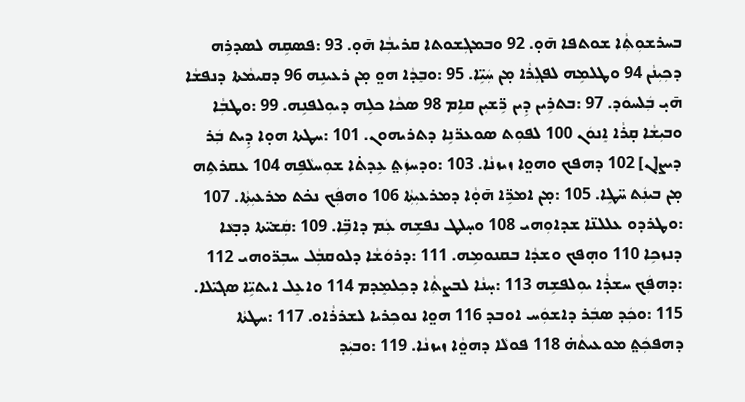ܒܚܪܫܘܼܬܼܵܐ ܫܘܬܦܐ ܗ̄ܘ̣. 92 ܘܒܡܓܼܫܘܬܐ ܩܪܝܒܼܵܐ ܗ̄ܘ̣. 93 :ܦܣܩܹܗ ܠܣܕܪܹܗ ܕܟܼܝܼܢܵܢ 94 ܘܛܠܡܹܗ ܠܦܓܼܪܵܐ ܡ̣ܢ ܚܲܝܹ̈ܐ. 95 :ܘܒܸܕܵܐ ܗܘ̤ ܡ̣ܢ ܪܥܝܢܹܗ 96 ܕܩܝܡܵܬܐ ܕܢܦܫܵܐ ܗ̄ܝ̣ ܒܲܠܚܘܿܕ. 97 :ܒܬܪܹܝܢ ܕܹܝܢ ܪܹ̈ܫܝܼܢ ܩܐܹܡ 98 ܣܟܵܐ ܟܠܹܗ ܕܝܘܼܠܦܢܹܗ. 99 :ܘܛܒܼܵܐ ܘܒܝܼܫܵܐ ܩ̣ܪܵܐ ܐܸܢܘܿܢ 100 ܠܦܘܼܬ ܣܘܥܪ̈ܢܹܐ ܕܬܪܝܗܘܢ. 101 :ܚܛܬܐ ܗܘ̣ܐ ܕܹܝܬ ܒܲܪ ܕܝܨ[ܢ] 102 ܕܗܦܟ ܘܗܘ̤ܐ ܙܝܙܢܵܐ. 103 :ܘܕܚܙܲܬ̤ ܥܹܕܬ̇ܐ ܫܘܼܚܠܵܦܹܗ 104 ܥܩܪܬܹܗ ܡ̣ܢ ܒܝܢܲܬ ܚ̈ܛܹܐ. 105 :ܡ̣ܢ ܐܡܪܹ̈ܐ ܗ̄ܘ̣ܵܐ ܕܡܪܥܝܼܬܼܵܐ 106 ܘܗܦܲܟ ܢܟ̇ܬ ܡܪܥܝܼܬܼܵܐ. 107 :ܘܛܪܕܘ ܥܠܠܢ̈ܐ ܫܕܐܘܼܗܝ 108 ܘܚ̣ܠܛ ܢܦܫܹܗ ܥܲܡ ܕܐܒܹ̈ܐ. 109 :ܩܲܫܝ̈ܬܐ ܕܒ̣ܥܵܐ ܕܢܙܟܹܐ 110 ܘܗ̣ܦܟ ܘܫܕܵܐ ܒܩܢܘܡܹܗ. 111 :ܕܪܘܿܫܵܐ ܕܠܘܩܒܼܵܠ ܚܒܼܪ̈ܘܗܝ 112 :ܕܗܦܲܟ ܚܫܪ̣ܵܐ ܝܘܼܠܦܫܹܗ 113 :ܚ̣ܢܵܐ ܠܒܨܬܼܵܐ ܕܟܼܠܡܸܕܡ 114 ܘܐܥܸܠ ܐܝܬܝܹ̈ܐ ܣܓܝ̈ܠܐ. 115 :ܘܟܲܕ ܣܒܲܪ ܕܐܫܘܲܚ ܐܘܒܕ 116 ܗܘ̤ܐ ܢܘܟܼܪܝܐ ܠܫܪܪܵܐܘ. 117 :ܚܛܬܵܐ ܕܗܦܟܲܬ̤ ܡܘܥܝܬܵܗ̇ 118 ܦܘܠܵܐ ܕܗܘ̤ܵܐ ܙܝܙܢܵܐ. 119 :ܘܒܝܲܕ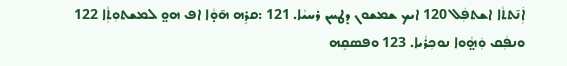ܐܲܢ̄ܬܬܵܐ ܐܫܬܦܲܠ 120 ܐܝܟ ܫܡܫܘܢ ܕܛܚܢ ܪܚܝܵܐ. 121 :ܩܪܹܗ ܗ̄ܘ̣ܵܐ ܐܦ ܗܘ̤ ܠܡܫܬܘܼܬܼܵܐ 122 ܘܢܦܲܩ ܘܲܗ̤ܵܘܐ ܢܘܟܼܪܵܝܐ. 123 ܘܦܣܩܹܗ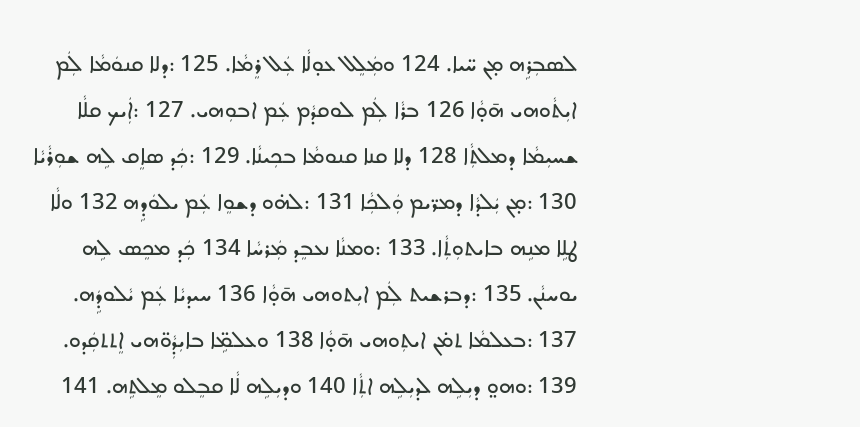ܠܣܒܼܪܹܗ ܡ̣ܢ ܚ̈ܝܐ. 124 ܘܡܲܠܸܠ ܥܘ̣ܠܵܐ ܥܲܠ ܪܸܡܵܐ. 125 :ܕܠܐ ܩܢܘܿܡܵܐ ܠܲܡ ܐܝܼܬܵܘܗܝ ܗ̄ܘ̣ܵܐ 126 ܒܪܵܐ ܠܲܡ ܠܘܩܕܵܡ ܥܲܡ ܐܒܘܼܗܝ. 127 :ܐܲܝܟ ܩܠܵܐ ܫܚܝܼܡܵܐ ܕܡܠܬܼܵܐ 128 ܕܠܐ ܩܢܐ ܩܢܘܡܵܐ ܒܟܼܝܢܵܐ. 129 :ܟܲܕ ܣܐܸܩ ܠܹܗ ܫܘܼܪܵܝܵܐ 130 :ܡ̣ܢ ܝܲܠܕܵܐ ܕܡܪ̈ܝܡ ܘܲܠܟܼܵܐ 131 :ܠܗ̇ܘ ܕܫܘܸܐ ܥܲܡ ܝܠܘܿܕܹܗ 132 ܘܠܵܐ ܛܠܹܐ ܡܢܹܗ ܒܐܝܬܘܼܬܼܵܐ. 133 :ܘܡܢܵܐ ܢܥܒܸܕ ܡܲܪܚܵܐ 134 ܟܲܕ ܡܟܸܣ ܠܹܗ ܝܘܚܢܵܢ. 135 :ܕܒܪܫܝܬ ܠܲܡ ܐܝܼܬܘܗܝ ܗ̄ܘ̣ܵܐ 136 ܚܝܕܝܵܐ ܥܲܡ ܝܵܠܘܕܹܿܗ. 137 :ܒܥܠܡܵܐ ܬܡ̇ܢ ܐܝܬܼܘܗܝ ܗ̄ܘ̣ܵܐ 138 ܘܥܠܡܹ̈ܐ ܒܐܝܼܕܼܵܘ̈ܗܝ ܐܸܬܬܩܲܕܘ. 139 :ܘܗܘ̤ ܕܝܼܠܹܗ ܠܕܝܼܠܹܗ ܐܬܼܵܐ 140 ܘܕܝܼܠܹܗ ܠܵܐ ܩܒܸܠܘ ܡܸܠܬܹܗ. 141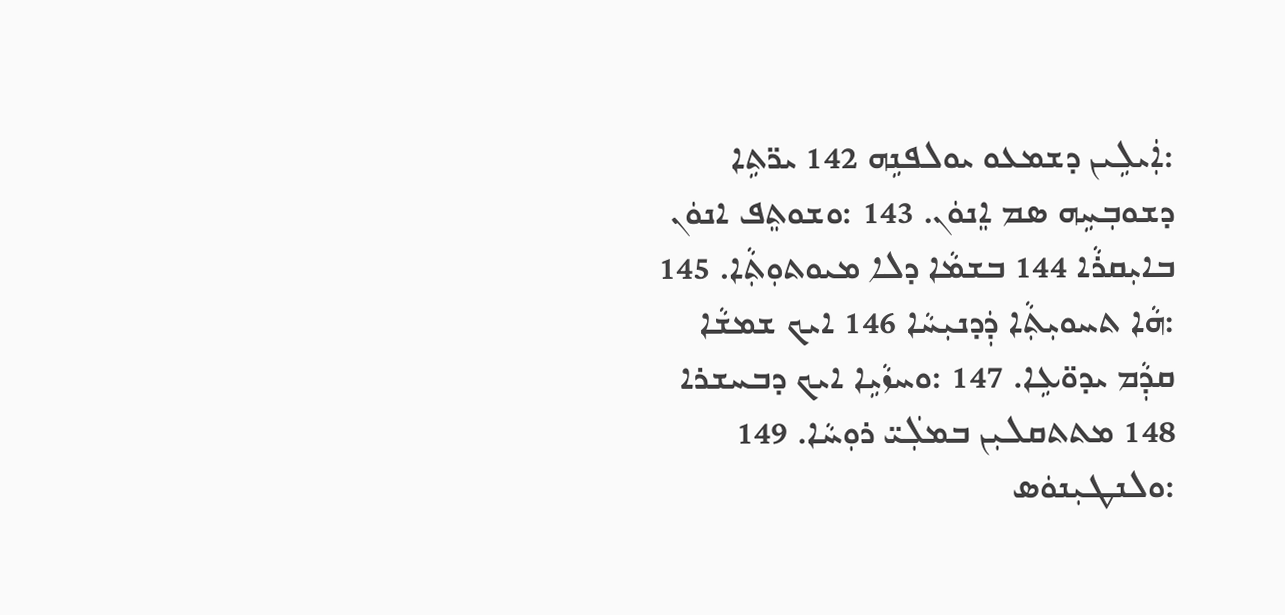:ܐܲܝܠܹܝܢ ܕܫܡܥܘ ܝܘܠܦܢܹܗ 142 ܝܪ̈ܬܹܐ ܕܫܘܒܼܚܹܗ ܣܡ ܐܸܢܘܿܢ. 143 :ܘܫܘܬܸܦ ܐܢܘܿܢ ܒܐܝܼܩܪܵܐ 144 ܒܫܡܵܐ ܕܠܐ ܡܝܘܬܘܼܬܼܵܐ. 145 :ܗܵܐ ܬܚܘܝܼܬܼܵܐ ܕܲܕܢܝܼܚܵܐ 146 ܐܝܟ ܫܡܫܵܐ ܩܕܼܵܡ ܝܕܘ̈ܥܹܐ. 147 :ܘܚܙܵܝܹܐ ܐܝܟ ܕܒܚܫܪܐ 148 ܡܬܬܩܠܝܼܢ ܒܡܠܲܝ̈ ܪܘܼܚܵܐ. 149 :ܘܠܢܛܝܼܢܘܿܣ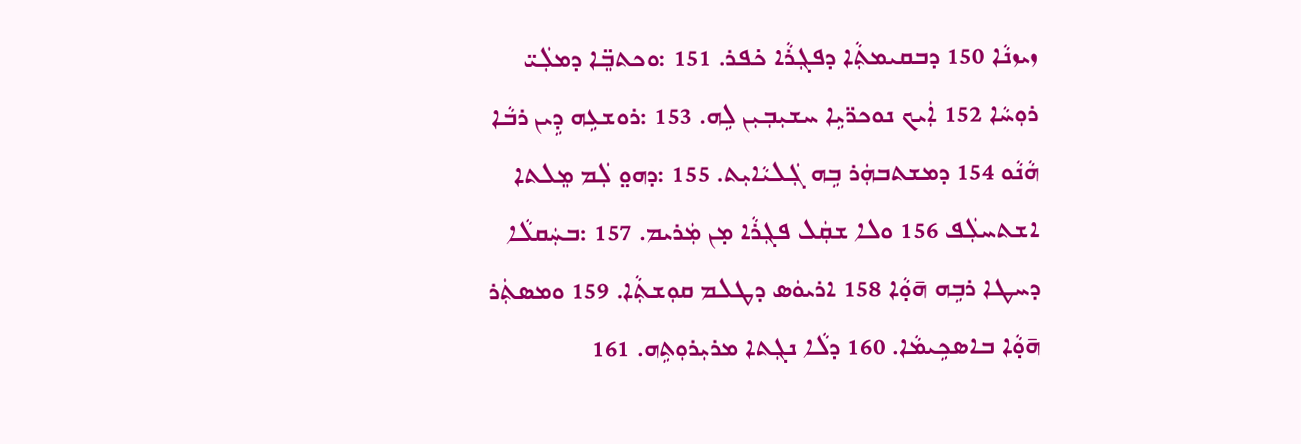ܙܝܙܢܵܐ 150 ܕܒܩܝܡܬܼܵܐ ܕܦܓܼܪܵܐ ܟ̇ܦܪ. 151 :ܘܟܬܒܸ̈ܐ ܕܡܠܲܝ̈ ܪܘܼܚܵܐ 152 ܐܲܝܟ ܢܘܟܪ̈ܝܹܐ ܚܫܝܼܒܼܝܼܢ ܠܹܗ. 153 :ܪܘܫܥܹܗ ܕܹܝܢ ܪܒܵܐ ܗܵܢܵܘ 154 ܕܡܫܬܒܗܲܪ ܒܹܗ ܓܲܠܝܵܐܝܼܬ. 155 :ܕܗܘ̤ ܠܲܡ ܡܸܠܬܐ ܐܫܬܚܠܲܦ 156 ܘܠܐ ܫܩܲܠ ܦܓܼܪܵܐ ܡ̣ܢ ܡܲܪܝܡ. 157 :ܒܚܲܩܠܵܐ ܕܚܛܐ ܪܒܹܗ ܗ̄ܘ̣ܵܐ 158 ܐܪܝܘܿܣ ܕܛܠܡ ܩܘܼܫܬܼܵܐ. 159 ܘܡܣܬܲܪ ܗ̄ܘ̣ܵܐ ܒܐܣܟܹܝܡܵܐ. 160 ܕܠܵܐ ܢܓܼܬܐ ܡܪܝܼܪܘܼܬܹܗ. 161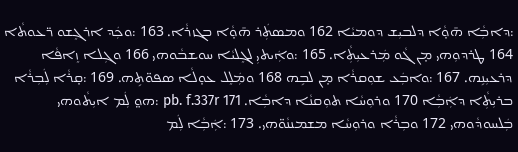:ܕܐܒܼܵܐ ܗ̄ܘ̣ܵܐ ܕܠܒܝܼܫ ܕܘܡܝܵܐ 162 ܘܡܣܬܲܪ ܗ̄ܘ̣ܵܐ ܒܓܙܪܵܐ. 163 :ܘܟܲܕ ܐܪܓܸܫܘ ܪ̈ܥܘܬܵܐ 164 ܛܪܕܘܼܗܝ ܡ̣ܢ ܓܵܘ ܡܲܪܥܝܼܬܼܵܐ. 165 :ܘܐܲܝܬܝܼ ܠܓܸܠܝܵܐ ܚܘܫܒܵܘܗܝ 166 ܘܓܼܠܐ ܙܸܐܦܵܐ ܕܪܥܝܼܢܹܗ. 167 :ܘܐܒܲܥ ܫܘܼܩܪܵܐ ܡ̣ܢ ܠܒܹܗ 168 ܘܡܲܠܸܠ ܥܘ̣ܠܵܐ ܣܦܘ̈ܬܹܗ. 169 :ܩ̣ܪܵܐ ܠܲܒܼܪܵܐ ܒܪܝܼܬܼܵܐ ܕܐܲܒܼܵܐ 170 ܘܪܘܼܚܵܐ ܬܘܼܩܢܵܐ ܕܐܒܼܵܐ. pb. f.337r 171 :ܗܘ̤ ܠܲܡ ܐܝܼܬܵܘܗܝ ܒܲܠܚܘܕܵܘܗܝ 172 ܘܒܼܪܵܐ ܘܪܘܼܚܵܐ ܡܫܡܢܢܵܘ̈ܗܝ. 173 :ܐܲܒܼܵܐ ܠܲܡ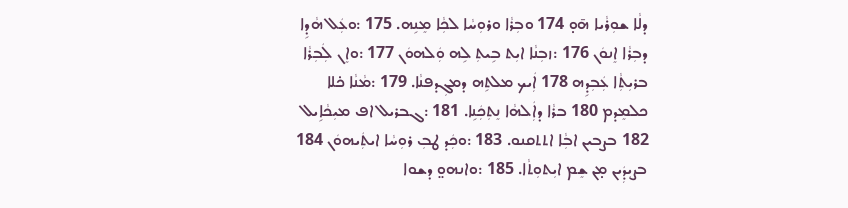ܕܠܵܐ ܫܘܼܪܵܝܐ ܗ̄ܘ̣ 174 ܘܒܼܪܵܐ ܘܪܘܼܚܵܐ ܠܟܼܵܐ ܡܸܢܹܗ. 175 :ܘܥܲܠ ܗܵܕܹܐ ܕܒܼܪܵܐ ܐܸܢܘܿܢ 176 :ܙܒܼܢܵܐ ܐܝܼܬ ܒܹܝܬܼ ܠܹܗ ܘܲܠܗܘܿܢ 177 :ܘܐܸܢ ܠܲܒܼܪܵܐ ܒܪܝܼܬܼܵܐ ܥܲܒܼܕܹܗ 178 ܐܲܝܟ ܡܠܬܹܗ ܕܡܓܼܕܦܢܵܐ. 179 :ܡܵܢܵܐ ܟ̇ܠܐ ܟܠܡܸܕܡ 180 ܒܪܵܐ ܕܐܲܠܗܵܐ ܢܸܬܼܟܲܢܹܐ. 181 :ܓܒܪܝܠ ܐܦ ܡܝܼܟܵܐܹܝܠ 182 ܒܨܒܝܢ ܐܒܼܵܐ ܐܬܬܩܢܘ. 183 :ܘܟܲܕ ܛܒܼ ܪܘܼܚܵܐ ܐܝܬܲܝܗܘܿܢ 184 ܒܨܝܼܕܲܝܢ ܡ̣ܢ ܫܸܡ ܐܝܼܬܘܼܬܵܐ. 185 :ܘܐܢܗܘ̤ ܕܫܘܐ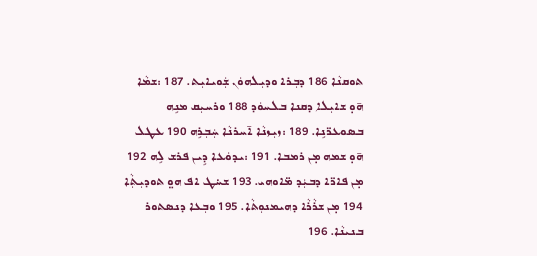ܬܘܩܢܵܐ 186 ܕܒܼܪܐ ܘܕܝܼܠܗܘܿܢ ܫܲܘܝܐܝܼܬ. 187 :ܫܡܵܐ ܗ̄ܘ̣ ܫܐܝܼܠܐ ܕܩܢܐ ܒܠܚܘܿܕ 188 ܘܪܚܝܼܩ ܡܢܹܗ ܒܣܘܥܪ̈ܢܹܐ. 189 :ܙܝܼܙܢܵܐ ܐ̄ܚܪܢܵܐ ܚܲܒܼܪܹܗ 190 ܥܛܠ ܗ̄ܘ̣ ܫܡܗ ܡ̣ܢ ܪܡܒܐ. 191 :ܝܕܘܿܥܐ ܕܹܝܢ ܦܪܫ ܠܹܗ 192 ܡ̣ܢ ܦܐܪ̈ܐ ܕܒܝܲܕ ܡ̈ܐܘܗܝ. 193 ܫܚ̇ܛ ܐܦ ܗܘ̤ ܬܘܕܝܼܬܼܵܐ 194 ܡ̣ܢ ܫܪܵܪܵܐ ܕܗܝܡܢܘܼܬܵܐ. 195 ܘܒܼܥܐ ܕܢܣܬܘܪ ܒܢܝܢܵܐ. 196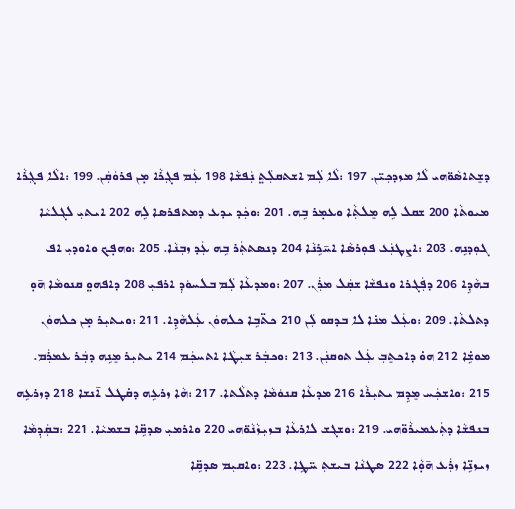ܕܫܸܬܐܣܵܘ̈ܗܝ ܠܵܐ ܡܙܕܟܼܝ̈ܢ. 197 :ܠܵܐ ܠܲܡ ܐܫܬܩܠܲܬ̤ ܢܲܦܫܵܐ 198 ܥܲܡ ܦܓܼܪܵܐ ܡ̣ܢ ܦܪܘܿܩܲܢ. 199 :ܐܠܵܐ ܦܓܼܪܵܐ ܡܝܘܬܵܐ 200 ܫܩܠ ܠܹܗ ܡܸܠܬܼܵܐ ܘܥܡ̣ܪ ܒܹܗ. 201 :ܘܟܲܕ ܝܕܥ ܕܡܬܦܪܣܐ ܠܹܗ 202 ܐܝܬܝܼ ܠܓܠܝܵܐ ܓܘܼܕܢܹܗ. 203 :ܐܨܛܢܲܥ ܦܘܼܪܣܵܐ ܐܚ̄ܪܹܢܵܐ 204 ܕܢܣܬܬܲܪ ܒܹܗ ܥܲܕ ܙܒܼܢܵܐ. 205 :ܘܗܦ̣ܟ ܘܐܘܕܝܼ ܐܦ ܒܗܵܕܹܐ 206 ܕܦܲܓܪܐ ܘܢܦܫܵܐ ܫܩܲܠ ܡܪܲܢ. 207 :ܘܡܕܥܵܐ ܠܲܡ ܒܠܚܘܿܕܼ ܐܪܦܝܼ 208 ܕܐܦܗܘ̤ ܩܢܘܡܵܐ ܗ̄ܘ̣ ܕܬܠܬܵܐ. 209 :ܘܥܲܠ ܡܢ̇ܐ ܠܐ ܒܕܩܘ ܠܲܢ 210 ܟܬ̈ܒܹܐ ܟܠܗܘܿܢ ܥܲܠܗܵܕܹܐ. 211 :ܘܝܬܝܼܪ ܡ̣ܢ ܟܠܗܘܿܢ ܡܘܫܹ̇ܐ 212 ܗܘ̇ ܕܐܟܬܸܒܼ ܥܲܠ ܬܘܩܢܲܢ. 213 :ܘܟܒܲܪ ܫܝܼܛܵܐ ܐܬܚܟܲܡ 214 ܝܬܝܼܪ ܡܸܢܹܗ ܕܒܲܪ ܥܡܪܲܡ. 215 :ܘܐܫܟܲܚ ܡܸܕܹܡ ܝܬܝܼܪܵܐ 216 ܡܕܥܵܐ ܩܢܘܿܡܵܐ ܕܬܠܵܬܐ. 217 :ܗܵܐ ܙܪܥܹܗ ܕܩ̇ܛܠ ܐ̄ܢܫܐ 218 ܕܙܪܥܹܗ ܒܢܦܫܵܐ ܕܬܲܥܡܝܪܵܘ̈ܗܝ. 219 :ܘܫܓܫ ܠܐܪܥܵܐ ܒܙܝܼܙܵܢܵܘ̈ܗܝ 220 ܘܐܪܡܝܼ ܣܕܩܹ̈ܐ ܒܫܡܝܵܐ. 221 :ܒܩܲܕܼܡܵܐ ܙܝܙܢܹ̈ܐ ܙܪܲܥ ܗ̄ܘ̣ܵܐ 222 ܣܛܢܵܐ ܒܝܫܬܼ ܚ̈ܛܹܐ. 223 :ܘܐܩܝܼܡ ܣܕܩܹ̈ܐ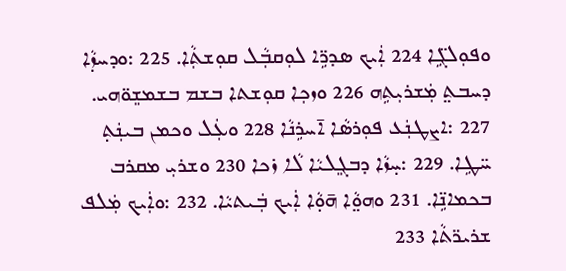ܘܦܘܼܠܓܹ̈ܐ 224 ܐܲܝܟ ܣܕܪܹ̈ܐ ܠܘܼܩܒܼܵܠ ܩܘܼܫܬܼܵܐ. 225 :ܘܕܚܙ̣ܵܐ ܕܚܒܬ̤ ܡܲܫܪܝܼܬܹܗ 226 ܘܙܟܼܐ ܩܘܼܫܬܐ ܒܫܡ ܒܫܡܫܸܘ̈ܗܝ. 227 :ܐܨܛܢܲܥ ܦܘܼܪܣܵܐ ܐ̄ܚܪܹܢܵܐ 228 ܘܥܲܠ ܘܟܡܢ ܒܝܢܲܬ̣ ܚ̈ܛܹܐ. 229 :ܚ̣ܙܵܐ ܕܒܓܸܠܝܵܐ ܠܵܐ ܙ̇ܟܐ 230 ܘܫܪܝܼ ܡܩܪܒ ܒܟܡܐܢܹ̈ܐ. 231 ܘܗܘ̤ܵܐ ܗ̄ܘ̣ܵܐ ܐܲܝܟ ܒܲܝܬܝܵܐ. 232 :ܘܐܲܝܟ ܡܲܠܦ ܫܪܝܪ̈ܬܵܐ 233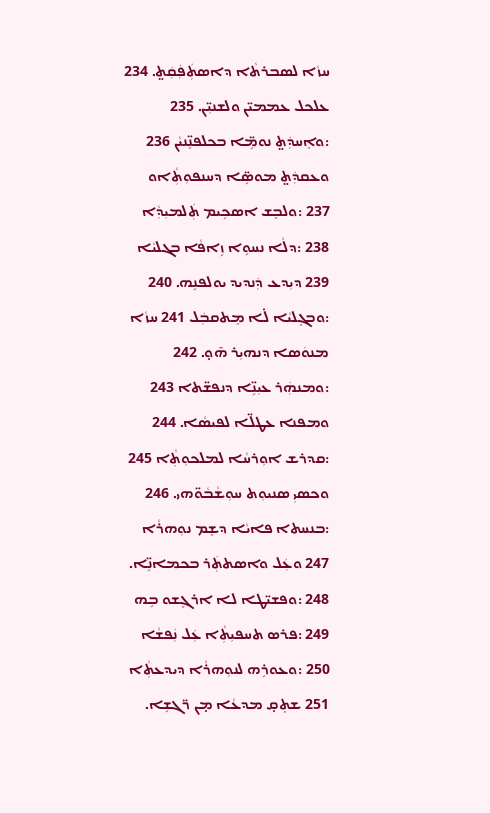ܚܙܵܐ ܠܣܒܪܬܵܐ ܕܐܣܬܲܦܲܩܲܬ̤. 234 ܥܠܟܠ ܥܡܡܝ̈ܢ ܘܠܫܢܝܼ̈ܢ. 235 :ܘܐܸܚܕܲܬ̤ ܢܘܡܹ̈ܐ ܒܟܠܦܢܸ̈ܢܝܵܢ 236 ܘܥܩܕܲܬ̤ ܡܘܣܹ̈ܐ ܕܚܢܦܘܼܬܼܵܐܘ 237 :ܘܠܒܸܫ ܐܣܟܹܝܡ ܬܲܠܡܝܼܕܼܵܐ 238 :ܕܠܵܐ ܢܚܘܹܐ ܙܹܐܦܵܐ ܒܓܠܝܵܐ 239 ܕܝܼܕܥ ܕܲܢܕܝܕ ܝܘܠܦܢܹܗ. 240 :ܘܒܓܸܠܝܵܐ ܠ̇ܐ ܡܸܬܩܒܲܠ 241 ܚܙܵܐ ܡܢܘܿܣܐ ܕܢܗܝܼܪ ܗ̄ܘ̣. 242 :ܘܡܢܗܲܪ ܥܝܼܢܹ̈ܐ ܕܢܦܫ̈ܬܐ 243 ܘܡܦܢܐ ܥܛܠ̈ܐ ܠܦܝܣܵܐ. 244 :ܩܕܪܫ ܐܘܼܪܚܵܐ ܠܡܠܟܘܼܬܼܵܐ 245 ܘܟܣܝܼ ܣܢܝܘܼܬ ܚܘܼܫܵܒܵܘ̈ܗܝ. 246 :ܒܢܚܬܐ ܦܐܝܵܐ ܕܫܸܡ ܢܘܼܗܪܵܐ 247 ܘܥܲܠ ܘܐܣܬܬܲܪ ܒܟܡܐܢܹ̈ܐ. 248 :ܘܦܫܝ̈ܛܐ ܠܐ ܐܪܓܸܫܘ ܒܹܗ 249 :ܦܪܣ ܬܚܦܝܼܬܼܵܐ ܥܲܠ ܢܲܦܫܵܐ 250 :ܘܥܘܪܹܗ ܠܢܘܼܗܪܵܐ ܕܝܕܥܬܼܵܐ 251 ܫܬܸܩ̣ ܡܕܥܵܐ ܡ̣ܢ ܪ̈ܓܫܹܐ.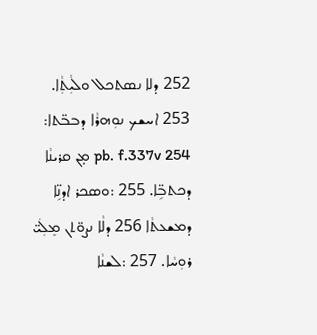252 ܕܠܐ ܢܣܬܟܠ ܘܠܵܝܼܬܼܵܐ. 253 ܐܚܫܟ ܢܘܼܗܪܵܐ ܕܒܒ̈ܬܐ: pb. f.337v 254 ܡ̣ܢ ܩܪܝܢܵܐ ܕܟܬܒܹ̈ܐ. 255 :ܘܣܟܪ ܐܕܢܹ̈ܐ ܕܡܫܥܬܵܐ 256 ܕܠܵܐ ܢܨܘ̈ܬܢ ܡܸܠܲܝ̈ ܪܘܼܚܵܐ. 257 :ܠܫܢܵܐ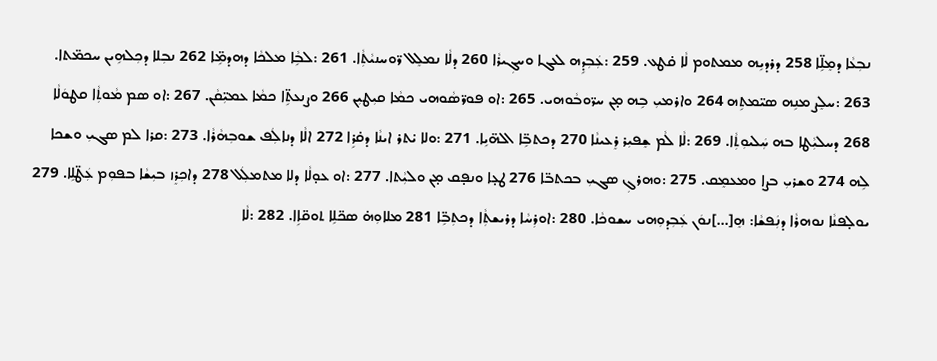ܢܒܼܥܵܐ ܕܡܸܠܹ̈ܐ 258 ܕܪܕܝܹܗ ܡܡܬܘܡ ܠܵܐ ܩ̇ܛܥ. 259 :ܥܲܒܼܕܹܗ ܠܥܓܐ ܘܚܓܼܝܪܵܐ 260 ܕܠܵܐ ܢܡܠܸܠ ܪ̈ܘܚܢܝܵܬܼܵܐ. 261 :ܠܒܹܵܐ ܡܠܟܵܐ ܕܗܕܡܹ̈ܐ 262 ܢܒܼܠܐ ܕܟܼܠܗܹܝܢ ܚܟܡ̈ܬܐ. 263 :ܚܠܸܨ ܡܢܹܗ ܣܝ̈ܡܬܹܗ 264 ܘܐܪܡܝܼ ܒܹܗ ܡ̣ܢ ܚܪ̈ܘܒܵܘܗܝ. 265 :ܐܘ ܦܘܪ̈ܣܵܘܗܝ ܟܡܵܐ ܩܝܼܛܝܼܢ 266 ܘܨܢܥܬܹ̈ܐ ܟܡܵܐ ܥܡܝܼ̈ܩܵܢ. 267 :ܐܘ ܣܡ ܡܵܘܬܼܵܐ ܩܛܘܿܠܵܐ 268 ܕܚܠܝܼܵܛܐ ܒܗ ܚܲܠܝܘܼܬܼܵܐ. 269 :ܠܵܐ ܠܵܡ ܫܸܦܝܼܪ ܪܸܥܝܢܵܐ 270 ܕܟܬܒܹ̈ܐ ܐܠܗ̈ܝܹܐ. 271 :ܘܠܐ ܝ̇ܬܪ ܐܝܢܵܐ ܕܩ̇ܪܹܐ 272 ܐܠܵܐ ܕܢܐܠܲܦ ܫܘܒܼܗܵܪܵܐ. 273 :ܩܪܐ ܠܡ ܣܓܝܼ ܘܫܟܐ ܠܹܗ 274 ܘܫܪܝܼ ܒܨܐ ܘܡܥܡܸܩ. 275 :ܘܗܪܓܼ ܣܓܝܼ ܒܟܬܒ̈ܐ 276 ܛܥ̣ܐ ܘܢܦ̣ܩ ܡ̣ܢ ܘܠܝܼܵܬܐ. 277 :ܐܘ ܥܘ̣ܠܵܐ ܕܠܐ ܡܬܡܠܲܠ 278 ܕܐܟܼܪܸܙ ܒܝܼܫܵܐ ܒܦܘܼܡ ܥܲܛ̈ܠܹܐ. 279 ܝܘܠ̣ܦܢܵܐ ܢܘܗܪܵܐ ܕܢܲܦܫܵܐ: ܗܸ[...]ܢܘܿܢ ܥܲܒܼܕܘܼܗܝ ܚܫܘܟܵܐ. 280 :ܐܘܪܼܚܵܐ ܕܪܝܫܬܼܵܐ ܕܟܬܼܒܹ̈ܐ 281 ܡܠܐܘܼܗ̇ ܣܟ̈ܠܹܐ ܬܘܩ̈ܐܹܐ. 282 :ܠܵܐ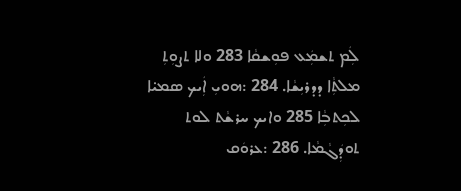ܠܲܡ ܬܫܡܲܥ ܦܘܼܫܩܵܐ 283 ܘܠܐ ܬܨܘܼܬܼ ܡܠܬܼܵܐ ܕܕܪܝܼܫܵܐ. 284 :ܗܘܝܼ ܐܲܝܟ ܣܡܝ̇ܐ ܠܟܼܬܒܼܵܐ 285 ܘܐܝܟ ܚܪܫܵܬ ܠܘܬ ܬܘܕܲܓܵܡܵܐ. 286 :ܥܪܘܿܩ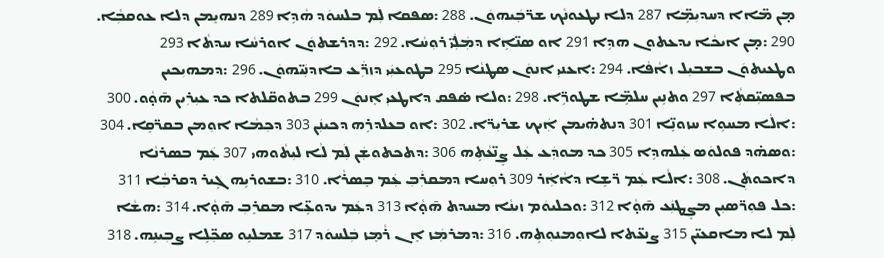ܡ̣ܢ ܡ̈ܐܐ ܕܚܕܝܼܡܹ̈ܐ 287 ܕܠܐ ܢܛܥܘܢܵܟ ܫܪ̈ܒܲܝܗܘܿܢ. 288 :ܣܦܩܐ ܠܲܡ ܒܠܚܘܿܕ ܗܵܕܹܐ 289 ܕܢܗܝܸܡܢ ܕܠܐ ܥܘܩܒܼܵܐ. 290 :ܡ̣ܢ ܐܝܟܵܐ ܝܕܥܬܘܢ ܗܕܹܐ 291 ܐܘ ܣܢ̈ܐܹܐ ܕܡܲܠܲܝ̈ ܪܘܼܚܵܐ. 292 :ܕܕܪܫܬܘܿܢ ܐܘܪܚܵܐ ܚܕܬܵܐ 293 ܘܛܥܝܬܘܿܢ ܒܫܒܝܼܠ ܙܐܵܦܵܐ. 294 :ܐܥܢܝܼ ܐܢܘܿܢ ܣܛܢܵܐ 295 ܒܛܘܥܝܲܝ ܕܙܪ̈ܲܥ ܒܐܕܢܲܝ̈ܗܘܿܢ. 296 :ܕܡܗܝܼܟܝܢ ܒܦܣܝܼ̈ܩܬܼܵܐ 297 ܘܬܢܹܝܢ ܚܠܡܹ̈ܐ ܫܛܘܪܹ̈ܐ. 298 :ܘܠܐ ܣ̇ܦܩ ܕܐܛܥܝܼ ܐܸܢܘܿܢ 299 ܒܬܘܩ̈ܠܬܐ ܟܕ ܥܝܼܪܼܝܢ ܗ̄ܘ̣ܵܘ. 300 :ܐܠܵܐ ܡܚܘܹܐ ܚܙܘܢܹ̈ܐ 301 ܕܢܬܗ̇ܝܡܢ ܐܲܝܟ ܫܪܝܼܪ̈ܐ. 302 :ܐܘ ܒܥܠܕܪܹܗ ܕܟܝܢܲܢ 303 ܕܟܼܡܵܐ ܐܘܼܡܢ ܒܩܪ̈ܩܹܐ. 304 :ܘܣܗ̇ܕ ܦܘܠܘܿܣ ܥܲܠܗܕܹܐ 305 ܟܕ ܡܘܕܲܥ ܥܲܠ ܨܸܢ̈ܥܵܬܹܗ 306 :ܕܬܟܬܘܫܲܢ ܠܲܡ ܠܵܐ ܠܝܼܬܵܘܗܝ 307 ܥܲܡ ܒܣܪܢܵܐ ܕܐܟܘܬܲܢ. 308 :ܐܠܵܐ ܥܲܡ ܪ̈ܫܹܐ ܕܐܵܐܲܪ 309 ܪܘܼܚܐ ܕܡܩܪܲܒܼ ܥܲܡ ܒܸܣܪܵܐ. 310 :ܒܫܘܪܝܹܗ ܓܹܝܪ ܕܩܪܒܼܵܐ 311 :ܟܠ ܦܘܼܪ̈ܣܝܼܢ ܡܨܸܛܢܲܥ ܗ̄ܘ̣ܵܐ 312 :ܘܟܠܝܘܿܡ ܙܝܢܵܐ ܡܚܕܬ ܗ̄ܘ̣ܵܐ 313 ܕܥܲܡ ܝܕܘܥܹ̈ܐ ܡܩܪܸܒܼ ܗ̄ܘ̣ܵܐ. 314 :ܗܫܵܐ ܠܲܡ ܠܐ ܡܐܩܥܝ̈ܢ 315 ܨܢܥ̈ܬܐ ܠܐܘܼܡܢܘܼܬܹܗ. 316 :ܕܡܪܡܲܙ ܐܸܢ ܪܵܡܸܙ ܒܲܠܚܘܿܕ 317 ܫܡܠܝܹܘ ܣܟܼ̈ܠܹܐ ܨܒܼܝܢܹܗ. 318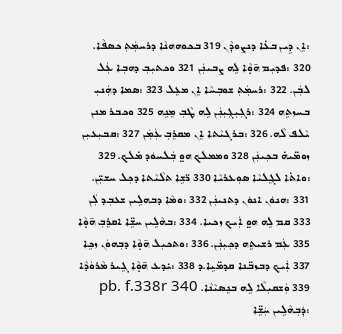:ܐܸܢ ܕܹܝܢ ܒܥ̇ܐ ܕܢܨܘܕܼܵܢ 319 ܒܟܘܗܗܢܵܐ ܕܪܚܡܲܬܼ ܟܣܦܵܐ. 320 :ܦܕܝܼܡ ܗ̄ܘ̣ܵܐ ܠܹܗ ܨܒܝܢܲܢ 321 ܘܟܬܝܼܒܼ ܕܗܒܼܐ ܥܲܠ ܠܒܲܢ. 322 :ܪܚܡܲܬܼ ܫܘܒܼܚܵܐ ܐܸܢ ܡܥܸܠ 323 :ܣܡܐ ܕܗܲܢܝܼ ܒܚܙܬܹܗ 324 :ܪܓܼܝܼܓܼܝܼܢܲܢ ܠܹܗ ܛܵܒܼ ܡܸܢܹܗ 325 ܘܟܒܪ ܡܢܢ ܝܵܠܦ ܠܵܗ. 326 :ܒܪܓܝܵܬܐ ܐܸܢ ܡܩܪܸܒܼ ܥܲܡܲܢ 327 :ܩܒܝܼܥܝܼܢ ܙܘܡ̈ܝܗ̇ ܒܟܼܝܢܲܢ 328 ܘܡܡܠܟ ܗܘ̤ ܒܲܠܚܘܿܕ ܡ̇ܠܟ. 329 :ܘܐܬ̇ܐ ܠܓܸܠܝܵܐ ܣܘܼܥܪܝܵܐ 330 ܪ̈ܫܹܐ ܬܠܵܝܵܬܐ ܕܟܼܠ ܚܫܝܼ̈ܢ. 331 :ܗܢܘܿܢ ܐܢܘܿܢ ܕܬܢܝܢܲܢ 332 :ܘܡܵܐ ܕܒܗܠܹܝܢ ܫܥܒܼܕ ܠܲܢ 333 ܩܡ ܠܹܗ ܗܘ̤ ܐܲܝܟ ܙܟܝܐ. 334 :ܒܗܵܠܹܝܢ ܚܫܹ̈ܐ ܐܩܪܸܒܼ ܗ̄ܘ̣ܵܐ 335 ܥܲܡ ܪܫܝܬܹܗ ܕܟܼܝܼܢܲܢ. 336 :ܘܬܟܝܼܠ ܗ̄ܘ̣ܵܐ ܕܒܼܗܘܿܢ ܙܟܹܐ 337 ܐܲܝܟ ܕܒܙܒ̈ܢܐ ܩܕܡ̈ܝܹܐ.ܕ 338 :ܝ̇ܕܥ ܗ̄ܘ̣ܵܐ ܓܹܝܪ ܡܵܪܘܿܕܵܐ 339 ܘܲܫܩܝܼܠܵܐ ܠܹܗ ܒܢܸܣܝܵܢܵܐ. pb. f.338r 340 :ܕܲܒܼܗܵܠܹܝܢ ܚܲܫܹ̈ܐ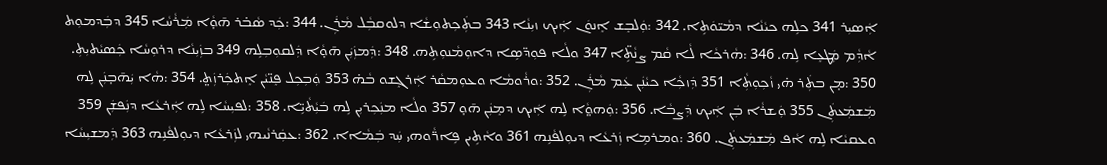ܐܲܣܝܼܪ 341 ܟܠܹܗ ܟܝܵܢܵܐ ܕܡܵܝ̈ܘܿܬܹܐ. 342 :ܘܲܠܒܸܫ ܐܸܢܘܿܢ ܐܲܝܟ ܙܝܼܢܵܐ 343 ܒܬܲܟܼܬܘܼܫܵܐ ܕܠܘܩܒܼܵܠ ܡܵܪܲܢ. 344 :ܟܲܕ ܣܵܒ̇ܪ ܗ̄ܘ̣ܵܐ ܡܲܪܵܚܵܐ 345 ܕܒܲܕܡܘܼܬ ܐܵܕܼܵܡ ܡܲܛܥܸܐ ܠܹܗ. 346 :ܗܵܪܟܵܐ ܠܵܐ ܩܵܡ ܨܢܵܬܹ̈ܐ 347 ܘܠܵܐ ܦܘܼܕ̈ܣܹܐ ܕܐܘܼܡܵܢܘܼܬܹܗ. 348 :ܕܲܡܙܲܝܲܢ ܗ̄ܘ̣ܵܐ ܕܲܠܩܘܼܒܼܠܹܗ 349 ܒܙܲܝܼܢܵܐ ܕܪܘܼܚܵܐ ܟܲܣܝܵܬܝܼܬܼ. 350 :ܡ̣ܢ ܒܬܲܪ ܗ̇ܝ ܙܵܟܼܘܼܬܼܵܐ 351 ܕܲܙܟܼܵܐ ܟܝܵܢܲܢ ܥܲܡ ܡܵܪܲܢ. 352 :ܘܪܵܘܡܵܐ ܘܥܘܼܡܩܵܪ ܐܲܪܓܸܫܘ ܒܵܗ̇ 353 ܘܲܒܼܟܼܠ ܦܸܢ̈ܝܵܢ ܐܸܬܟܲܪܙܲܬ̤. 354 :ܗܵܐ ܝܲܗ̄ܒ̣ܢܲܢ ܠܹܗ ܡܲܫܡܲܥܬܲܢ 355 ܘܲܫܪܵܐ ܒܲܢ ܐܲܝܟ ܕܲܨܒܵܐ. 356 :ܘܲܗܘ̤ܵܐ ܠܹܗ ܐܲܝܟ ܕܡܸܢܲܢ ܗ̄ܘ̣ 357 ܘܠܵܐ ܡܢܲܟܼܪܝܼܢ ܠܹܗ ܒܿܝܼܵܬܵܝܹ̈ܐ. 358 :ܠܦܝܼܚܵܐ ܠܹܗ ܐܲܪܥܵܐ ܕܢܲܦܫܲܢ 359 ܘܥܩܝܵܐ ܠܹܗ ܐܵܦ ܡܲܫܡܲܥܬܲܢ. 360 :ܘܡܪܡܹܐ ܙܲܪܥܵܐ ܕܝܘܼܠܦܵܢܹܗ 361 ܘܐܵܬܹܝܢ ܦܹܐܪ̈ܵܘܗܝ ܚܲܕ ܒܲܡܵܐܐ. 362 :ܥܩܲܪܢܵܝܗܝ ܠܙܲܪܥܵܐ ܕܝܘܼܠܦܵܢܹܗ 363 ܕܲܡܫܝܼܚܵܐ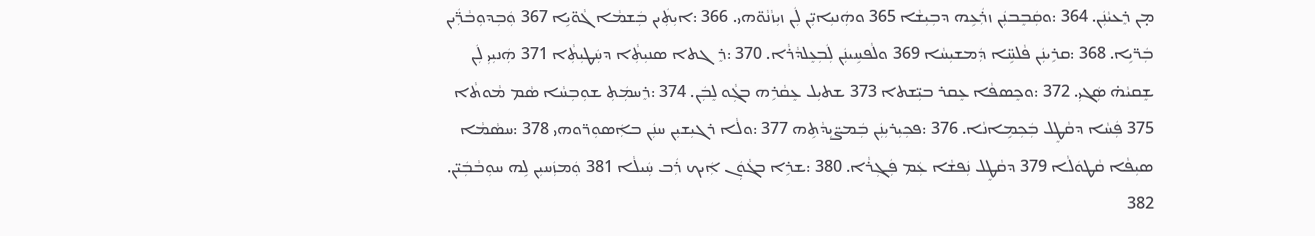ܡ̣ܢ ܪܸܥܝܵܢܲܢ. 364 :ܘܩܲܒܸܒܢܲܢ ܙܪܲܥܹܗ ܕܒܼܝܼܫܵܐ 365 ܘܗܲܢܝܼܐܝܼ̈ܢ ܠܲܢ ܙܝܼܙܵܢܵܘ̈ܗܝ. 366 :ܐܝܼܬܲܝܢ ܒܲܫܡܵܐ ܓܵܘ̈ܝܹܐ 367 ܘܲܒܼܕܘܼܒܵܪ̈ܲܝܢ ܒܲܪ̈ܝܹܐ. 368 :ܩܪܹܝܢܲܢ ܦܵܠܚܹ̈ܐ ܕܲܡܫܝܼܚܵܐ 369 ܘܠܵܦܚܹܝܢܲܢ ܠܲܒܼܥܸܠܕܵܪܵܐ. 370 :ܪܸܓܬܐ ܣܢܝܼܬܼܵܐ ܕܚܲܛܝܼܬܼܵܐ 371 ܗܲܢܝܼܝܼ ܠܲܢ ܫܸܩܝܵܗ̇ ܣܲܓܝܼ. 372 :ܘܟܸܣܦܵܐ ܥܸܩܪ ܒܝܼ̈ܫܬܐ 373 ܫܬܝܼܠ ܥܸܩܵܪܹܗ ܒܓܼܵܘ ܠܸܒܲܢ. 374 :ܪܸܚܡܲܬܼ ܫܘܼܒܼܚܵܐ ܣܵܡ ܡܵܘܬܵܐ 375 ܦܲܚܵܐ ܕܩܵܛܸܠ ܒܲܟܼܡܹܐܢܵܐ. 376 :ܦܟܼܝܼܪܝܼܢܲܢ ܒܲܡܨ̈ܝܼܕܵܬܹܗ 377 :ܘܠܵܐ ܪܓܝܼܫܝܼܢ ܚܢܲܢ ܒܐܲܣܘܼܪ̈ܘܗܝ 378 :ܚܣܵܡܵܐ ܣܝܼܦܵܐ ܩܵܛܘܿܠܵܐ 379 ܕܩܵܛܸܠ ܢܲܦܫܵܐ ܥܲܡ ܦܲܓܼܪܵܐ. 380 :ܫܪܹܐ ܒܓܵܘܲܢ ܐܲܝܟ ܪܲܒ ܚܲܝܠܵܐ 381 ܘܲܡܙܲܚܝܼܢ ܠܹܗ ܚܘܼܒܵܒܲܝ̈ܢ. 382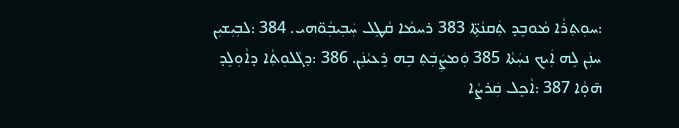:ܚܘܼܬܼܪܵܐ ܡܵܘܒܸܕ ܬܲܩܢܵܬܹ̈ܐ 383 ܪܚܡܵܐ ܩܵܛܸܠ ܚܲܒܼܝܒܼܵܘ̈ܗܝ. 384 :ܠܒܼܝܼܫܝܼܢ ܚܢܲܢ ܠܹܗ ܐܲܝܟ ܢܚܲܬܵܐ 385 ܘܲܡܨܲܒܲܬܼ ܒܹܗ ܪܸܥܝܵܢܲܢ. 386 :ܕܓܵܠܘܼܬܼܵܐ ܕܐܵܘܼܠܸܕ ܗ̄ܘ̣ܵܐ 387 :ܐܵܟܸܠ ܩܲܪܨܵܐ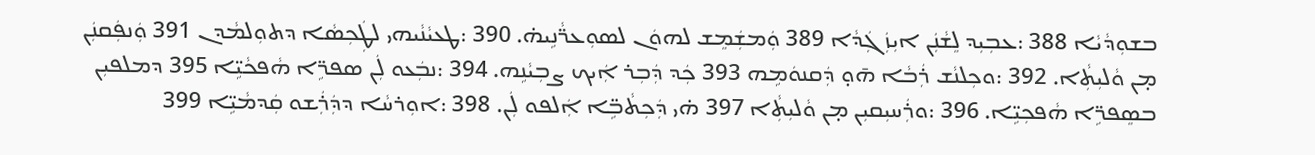ܒܫܘܼܕܵܝܵܐ 388 :ܥܒܼܝܼܕ ܠܸܫܵܢܲܢ ܐܝܼܙܲܓܲܕܵܐ 389 ܘܲܡܫܲܡܸܫ ܠܗܘܿܢ ܠܣܘܼܥܪ̈ܵܢܹܝܗ̇. 390 :ܛܥܝܵܢܵܝܗܝ ܠܛܲܟܼܣܵܐ ܕܬܘܼܠܡܵܕܢ 391 ܘܲܢܦܲܩܢܲܢ ܡ̣ܢ ܘܵܠܝܼܬܼܵܐ. 392 :ܘܟܼܠܢܵܫ ܪܲܒܵܐ ܗ̄ܘ̣ ܕܲܩܢܘܿܡܹܗ 393 ܟܲܕ ܕܲܒܼܪ ܐܲܝܟ ܨܒܼܝܵܢܹܗ. 394 :ܢܒܲܥܘ ܠܲܢ ܣܦܪܹ̈ܐ ܗܵܦܟܵܝܹ̈ܐ 395 ܕܡܠܦܝܼܢ ܒܣܸܦܪܹ̈ܐ ܗܵܦܟܼܝܹ̈ܐ. 396 :ܘܪܲܚܝܼܩܝܼܢ ܡ̣ܢ ܘܵܠܝܼܬܼܵܐ 397 ܗ̇ܝ ܕܲܟܼܬܵܒܹ̈ܐ ܐܲܠܦܘ ܠܲܢ. 398 :ܐܘܼܪܚܵܐ ܕܕܲܪܲܫܘ ܩܲܕܡܵܝܹ̈ܐ 399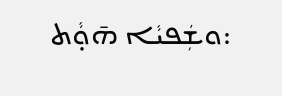:ܘܫܲܦܝܵܐ ܗ̄ܘ̣ܵܬ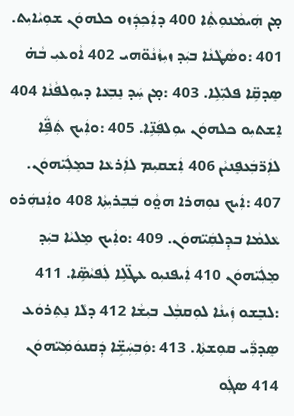ܡ̣ܢ ܗܲܝܡܵܢܘܼܬܼܵܐ 400 ܕܐܲܟܼܕܲܙܘ ܟܠܗܘܿܢ ܫܘܼܝܵܐܝܼܬ. 401 :ܘܣܵܛܵܢܵܐ ܒܝܲܕ ܙܝܼܙܵܢܵܘ̈ܗܝ 402 ܐܵܘܥܝܼ ܒܵܗ̇ ܣܸܕܩܹ̈ܐ ܦܠܝܼ̈ܠܹܐ. 403 :ܡ̣ܢ ܚܲܕ ܢܸܒܼܥܵܐ ܕܝܘܼܠܦܵܢܵܐ 404 ܐܸܫܬܝܼܘ ܟܠܗܘܿܢ ܝܘܼܠܦܲܢܹ̈ܐ. 405 :ܘܐܲܝܟ ܬܲܦܹ̈ܿܐ ܠܐܲܪ̈ܒܲܥܦܸܢܝܵܢ 406 ܐܲܫܩܝܼܡ ܠܐܲܪܥܵܐ ܒܡܸܠܲܝ̈ܗܘܿܢ. 407 :ܐܲܝܟ ܢܘܼܗܪܐ ܗܘ̤ܵܘ ܒܲܒܼܪܝܼܬܼܵܐ 408 ܘܐܲܢܗܲܪܘ ܥܵܠܡܵܐ ܒܕܸܠܩܲܝ̈ܗܘܿܢ. 409 :ܘܐܲܝܟ ܡܸܠܝܵܐ ܒܝܲܕ ܡܸܠܲܝ̈ܗܘܿܢ 410 ܐܲܝܦܢܝܼܘ ܥܛ̈ܠܹܐ ܠܲܦܝܵܣܹ̈ܐ. 411 :ܠܒܸܫܘ ܙܲܝܢܵܐ ܠܘܼܩܒܼܵܠ ܒܝܼܫܵܐ 412 ܕܠܵܐ ܢܸܬܼܪܘܿܥ ܣܸܕܪ̈ܲܝ ܩܘܼܫܬܼܵܐ. 413 :ܘܲܒܼܚܲܫܹ̈ܐ ܕܲܩܢܘܿܡܲܝ̈ܗܘܿܢ 414 ܣܓܲܘ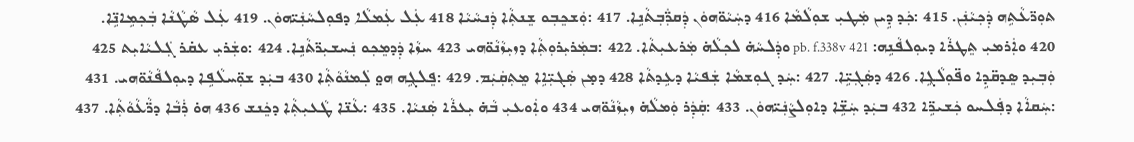ܬܘܼܪ̈ܥܵܬܹܗ ܕܲܟܼܝܵܢܲܢ. 415 :ܟܲܕ ܕܹܝܢ ܡܲܛܝܼ ܫܘܼܠܵܡܵܐ 416 ܕܚܲܝܵܘ̈ܗܘܿܢ ܕܲܩܪ̈ܲܒܼܬܵܢܹܐ. 417 :ܘܲܫܟܸܒܼܘ ܫܸܢܬܼܵܐ ܕܲܢܚܵܝܵܐ 418 ܥܲܠ ܥܲܡܠܵܐ ܕܦܘܼܠܚܵܢܲܝ̈ܗܘܿܢ. 419 ܥܲܠ ܣܵܛܵܢܵܐ ܒܲܟܼܡܹܐܢܹ̈ܐ. 420 ܘܐܲܪܡܝܼ ܬܸܛܪܵܐ ܕܝܘܼܠܦܵܢܹܗ: pb. f.338v 421 ܘܕܲܠܚܵܗ̇ ܠܟܼܠܵܗ̇ ܡܲܪܥܝܼܬܵܐ. 422 :ܒܡܲܪܝܼܪܘܼܬܼܵܐ ܕܙܝܼܙܵܢܵܘ̈ܗܝ 423 ܚܙܵܐ ܕܲܕܡܸܟܼܘ ܢܲܚܫܝܼܪ̈ܬܵܢܹܐ. 424 :ܘܫܲܪܝܼ ܥܩ̇ܪ ܓܲܠܝܵܐܝܼܬ 425 ܘܲܒܼܝܼܕ ܣܸܕܩ̈ܕܹܐ ܘܦ̈ܘܼܠܵܓܹܐ. 426 ܕܣܲܓܼܝܹ̈ܐ. 427 :ܚܲܕ ܓܘܼܫܡܵܐ ܫܲܦܝܵܐ ܕܥܹܕܬܵܐ 428 ܕܡ̣ܢ ܣܲܓܝܼ̈ܐܹܐ ܡܸܬܼܩܲܝܲܡ. 429 :ܦܸܠܓܹܗ ܗܘ̤ ܠܲܡܢܵܘܵܬܼܵܐ 430 ܒܝܲܕ ܫܘܼ̈ܚܠܵܦܹܐ ܕܝܘܼܠܦܵܢܵܘ̈ܗܝ. 431 :ܚܲܩܐܵܐ ܕܦܲܠܚܘ ܟܲܫܝܪܹ̈ܐ 432 ܒܝܲܕ ܚܲܫܹ̈ܐ ܕܐܘܼܠܨܵܢܲܝ̈ܗܘܿܢ. 433 :ܩܲܕܲܪ ܘܲܡܠܵܗ̇ ܙܝܼܙܵܢܵܘ̈ܗܝ 434 ܘܐܲܘܥܝܼ ܒܵܗ̇ ܝܼܥܪܵܐ ܣܲܢܝܵܐ. 435 :ܥܵܢ̈ܐ ܛܵܥܝܼܬܼܵܐ ܕܟܸܿܢܫ 436 ܗܘ̇ ܪܲܒܵܐ ܕܪ̈ܵܥܵܘܵܬܼܵܐ. 437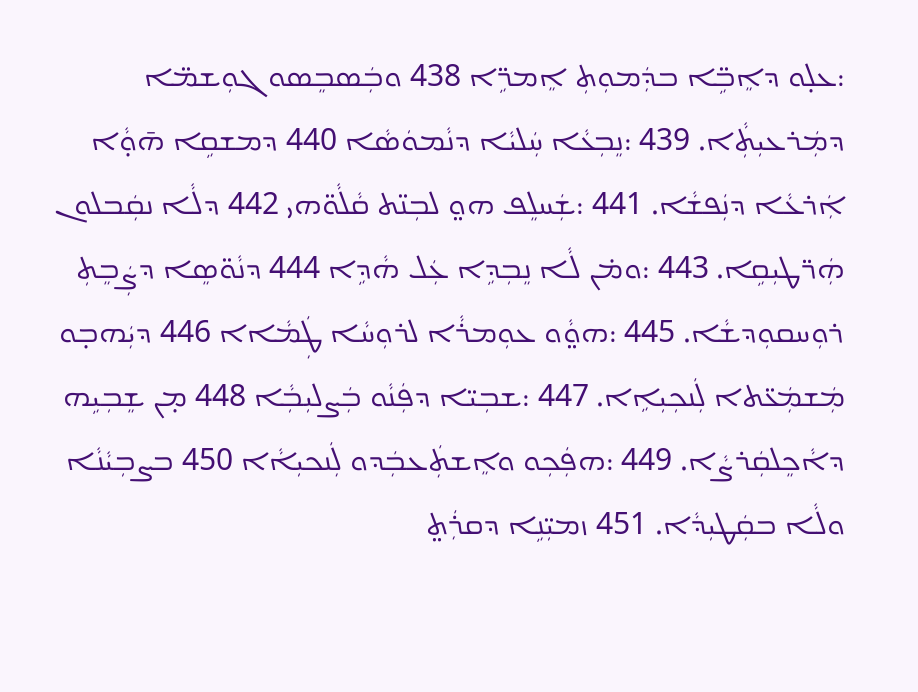:ܥܠ̣ܘ ܕܐܸܒܹ̈ܐ ܒܕܲܡܘܼܬܼ ܐܸܡܪܹ̈ܐ 438 ܘܒܲܣܒܸܣܘ ܓܘܼܫܡ̈ܐ ܕܡܲܪܥܝܼܬܼܵܐ. 439 :ܢܸܒܼܥܵܐ ܚܲܠܝܵܐ ܕܢܵܡܘܿܣܵܐ 440 ܕܡܫܩܹܐ ܗ̄ܘ̣ܵܐ ܐܲܪܥܵܐ ܕܢܲܦܫܵܐ. 441 :ܫܲܚܠܸܦ ܗܘ̤ ܠܒܼܢ̈ܬ ܩܵܠܵܘ̈ܗܝ 442 ܕܠܵܐ ܢܩܲܒܠܘܢ ܗܲܪ̈ܛܝܼܩܹܐ. 443 :ܘܡ̇ܢ ܠܵܐ ܢܸܒܼܕܹܐ ܥܲܠ ܗܵܕܹܐ 444 ܕܢܵܘ̈ܣܸܐ ܕܨܲܒܸܬܼ ܪܘܼܚܩܘܼܕܫܵܐ. 445 :ܗܘ̤ܵܘ ܥܘܼܡܪܵܐ ܠܪܘܼܚܵܐ ܛܲܡܵܐܐ 446 ܕܝܲܗܒ̣ܘ ܡܲܫܡܲܥ̈ܬܐ ܠܲܢܟܼܝܼܐܹܐ. 447 :ܫܒܼܝ̈ܐ ܕܦܲܢܵܘ ܒܲܨܠܝܼܒܼܵܐ 448 ܡ̣ܢ ܫܸܒܼܝܹܗ ܕܐܵܟܸܠܩܲܪܨܵܐ. 449 :ܗܦܲܟܼܘ ܘܐܸܫܬܲܥܒܲܕܘ ܠܲܢܟܝܼܐܵܐ 450 ܒܨܒܼܝܵܢܵܐ ܘܠܵܐ ܒܩܲܛܝܼܕܵܐ. 451 ܙܡܝܼ̈ܢܹܐ ܕܩܪܲܬ̤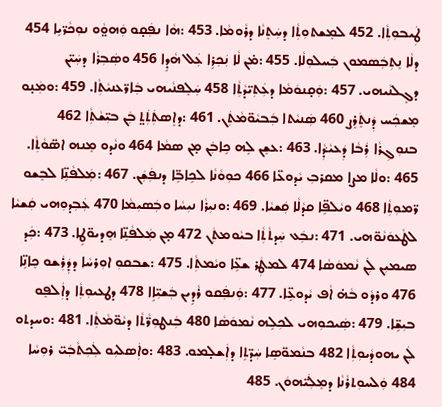ܛܲܝܒܘܼܬܼܵܐ. 452 ܠܡܸܫܬܘܼܬܼܵܐ ܕܚܲܬܸܢܵܐ ܕܪܵܘܡܵܐ. 453 :ܗܵܐ ܢܦܲܩ̣ܘ ܘܲܗܘ̤ܵܘ ܢܘܼܟܵܪ̈ܝܹܐ 454 ܕܠܵܐ ܢܸܬܼܒܲܣܡܘܢ ܒܲܚܠܘܼܠܵܐ. 455 :ܡ̇ܢ ܠܵܐ ܢܲܟܼܪܹܐ ܥܲܠ ܗܵܕܹܐ 456 ܘܣܲܒܼܪܵܐ ܕܚܲܝ̈ܢ ܕܓܸܠܢܵܝܗܝ. 457 :ܘܲܩ̣ܢܘܿܡܵܐ ܕܥܲܬܼܝ̈ܕܵܬܼܵܐ 458 ܚܲܠܸܦܢܵܝܗܝ ܒܲܐܪ̈ܥܢܝܵܬܼܵܐ. 459 :ܘܡܲܢ̣ܘ ܡܸܫܟܲܚ ܕܲܢܬܸܿܪܸܨ 460 ܣܲܢܝܵܬܐ ܒܲܒܝܵܘ̈ܡܵܬܲܢ. 461 :ܕܐܸܣܬܲܬܲܬ̤ ܒܲܢ ܒܝܼ̈ܫܵܬܼܵܐ 462 ܒܢܘܼܓܼܪܵܐ ܪܲܒܵܐ ܕܲܥܝܵܕܼܵ݁ܐ. 463 :ܥܫܸܢ ܠܹܗ ܟܹܐܒܲܢ ܡ̣ܢ ܣܡܵܐ 464 ܘܢܵܕܘ ܡܸܢܗ ܐܣ̈ܘܵܬܼܵܐ. 465 :ܘܠܵܐ ܡܨܐ ܡܩܪܒܼ ܝܵܕܘܥ̈ܐ 466 ܟܘܼܘܵܢܵܐ ܠܟܹܐܒܹ̈ܐ ܕܢܦܲܫܲܢ. 467 :ܡܲܠܦܵܢܹ̈ܐ ܠܒܸܫܘ ܪ̈ܡܘܼܬܼܵܐ 468 ܘܝܵܠܦܹ̈ܐ ܩܕܵܠܵܐ ܩܲܫܝܵܐ. 469 :ܘܢܝܼܪܵܐ ܢܝܼܚܵܐ ܘܒܲܣܝܼܡܵܐ 470 ܥܲܒܼܕܘܼܗܝ ܩܲܫܝܵܐ ܠܛܵܥܘܿܢܵܘ̈ܗܝ. 471 :ܢܒܲܥ ܚܲܕܬܵܬܼܵܐ ܒܝܵܘܡܬܲܢ 472 ܡ̣ܢ ܡܲܠܦܵܢܹ̈ܐ ܗܸܕܝܘ̈ܛܹܐ. 473 :ܟܲܕ ܣܝܡܝܼܢ ܠܲܢ ܢܵܡܘܿܣܵܐ 474 ܠܡܛܲܪ ܫܥܹ̈ܐ ܘܝܵܡܬܼܵܐ. 475 :ܫܒܩܘܼ ܐܘܼܪܚܵܐ ܕܕܲܪܲܫܘ ܟܸܐܢܹ̈ܐ 476 ܘܪܕܵܘ ܒܵܗ̇ ܐܵܦ ܝܵܕܘܥܹ̈ܐ. 477 :ܘܲܢܦܲܩܘ ܪܵܕܹܝܢ ܒܲܫܝܼ̈ܐܹܐ 478 ܕܛܥܝܘܼܬܼܵܐ ܕܐܲܠܦܸܘ ܒܝܼܫܹ̈ܐ. 479 :ܣܲܝܟܘܼܗܝ ܠܟܼܠܹܗ ܢܵܡܘܿܣܵܐ 480 ܒܲܢܛܘܼܪ̈ܵܬܵܐ ܕܝܵܘ̈ܡܵܬܼܵܐ. 481 :ܘܚܕܬܘ ܠܲܢ ܝܗܘܕܵܝܘܼܬܼܵܐ 482 ܒܢܵܡܘ̈ܣܹܐ ܚܲܕ̈ܬܹܐ ܕܐܲܫܠ̣ܡܘ. 483 :ܘܐܲܣܠܝܼܘ ܠܲܟܼܬܵܒܲܝ̈ ܪܘܼܚܵܐ 484 ܘܲܠܚܘܼܬܪܵܢܵܐ ܕܡܸܠܲܝ̈ܗܘܿܢ. 485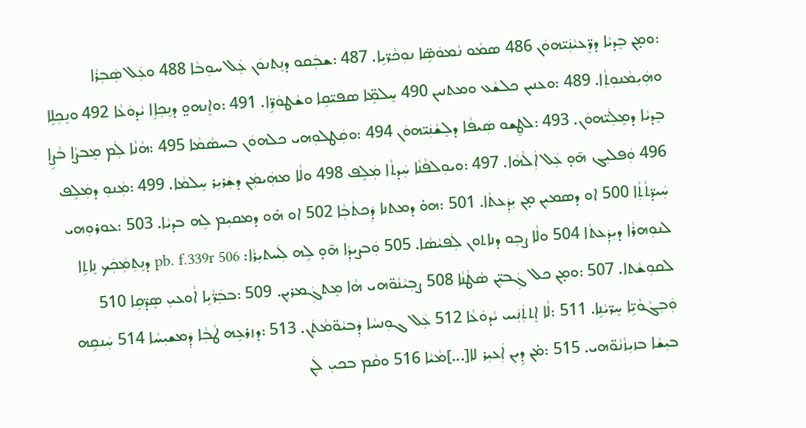:ܘܡ̣ܢ ܒܸܕܝܵܐ ܕܪܸ̈ܥܝܵܢܲܝ̈ܗܘܿܢ 486 ܣܡܵܘ ܢܵܡܘܿܣܹ̈ܐ ܢܘܼܟܵܪ̈ܝܹܐ. 487 :ܫܒܲܩܘ ܕܢܸܬܢܘܿܢ ܥܲܠ ܚܘܼܒܵܐ 488 ܘܥܲܠ ܣܲܒܼܪܵܐ ܘܗܲܝܼܡܵܢܘܼܬܼܵܐ. 489 :ܘܥܢܝܢ ܟܠܫܵܥ ܘܡܬܢܝܢ 490 ܚܸܠܡܸ̈ܐ ܣܦܝ̈ܩܹܐ ܘܫܵܛܘܿܪܹ̈ܐ. 491 :ܘܐܸܢܗܘ̤ ܕܢܸܟܼܐܹܐ ܝܵܕܘܿܥܵܐ 492 ܘܢܸܟܼܠܹܐ ܒܸܕܝܵܐ ܕܡܸܠܲܝ̈ܗܘܿܢ. 493 :ܠܛܸܫܘ ܣܲܝܦܵܐ ܕܠܸܫܵܢܲܝ̈ܗܘܿܢ 494 :ܘܩܲܛܠܘܼܗܝ ܟܠܗܘܿܢ ܒܚܣܵܡܵܐ 495 :ܗܵܢܵܐ ܠܲܡ ܡܸܒܨܵܐ ܒܵܨܹܐ 496 ܘܲܦܠܝܼܓ ܗ̄ܘ̣ ܥܲܠ ܐܲܠܵܗܵܐ. 497 :ܘܝܘܼܠܦܵܢܵܐ ܚܲܕܬܵܐ ܡܲܠܸܦ 498 ܘܠܵܐ ܡܗܲܝܡܲܢ ܕܫܲܪܝܼܪ ܚܸܠܡܵܐ. 499 :ܡܲܢܘܼ ܕܡܲܠܸܦ ܚܲܝܕ̈ܬܵܬܼܵܐ 500 ܐܘ ܕܣܡܝܼܢ ܡ̣ܢ ܝܼܕܲܥܬܵܐ. 501 :ܗܘ̇ ܕܡܬܢܐ ܕܲܟܬܵܒܼܵܐ 502 ܐܘ ܗ̇ܘ ܕܡܩܝܼܡ ܠܹܗ ܒܕܝܵܐ. 503 :ܥܘܪܘܼܗܝ ܠܢܘܼܗܪܵܐ ܕܝܼܕܲܥܬܵܐ 504 ܘܠܵܐ ܨܒܼܘ ܕܢܐܬܘܢ ܠܲܦܝܵܣܵܐ. 505 ܘܲܒܨܝܕܼܵܐ ܗ̄ܘ̣ ܠܹܗ ܠܲܚܬܝܼܪܵܐ: pb. f.339r 506 ܕܢܸܬܼܡܲܟܲܟ ܢܸܐܬܹܐ ܠܩܘܼܫܵܬܐ. 507 :ܘܡ̣ܢ ܟܠ ܓܲܒܝܼ̈ܢ ܣܵܛܵܢܵܐ 508 ܨܒܼܝܵܢܵܘ̈ܗܝ ܗܵܐ ܡܸܬܓܲܡܪܝܼܢ. 509 :ܒܒܲܪ̈ܵܝܹܐ ܐܵܘܥܝܼ ܣܸܕ̈ܩܹܐ 510 ܘܲܒܼܓܵܘܵܝܹ̈ܐ ܚܸܪ̈ܝܵܢܹܐ. 511 :ܠܵܐ ܐܸܬܬܲܢܲܝܝ ܝܵܕܘܿܥܵܐ 512 ܥܲܠ ܓܘܼܢܚܵܐ ܕܲܒܝܵܘ̈ܡܵܬܲܢ. 513 :ܕܙܪܥܹܗ ܛܵܒܼܵܐ ܕܲܡܫܝܼܚܵܐ 514 ܚܲܢܩܹܗ ܒܝܼܫܵܐ ܒܙܝܼܙܵܢܵܘ̈ܗܝ. 515 :ܡ̇ܢ ܕܹܝܢ ܐܲܥܝܼܪ ܠܐ[...]ܡܵܝܵܐ 516 ܘܩܵܡ ܒܟܝܼ ܠܲܢ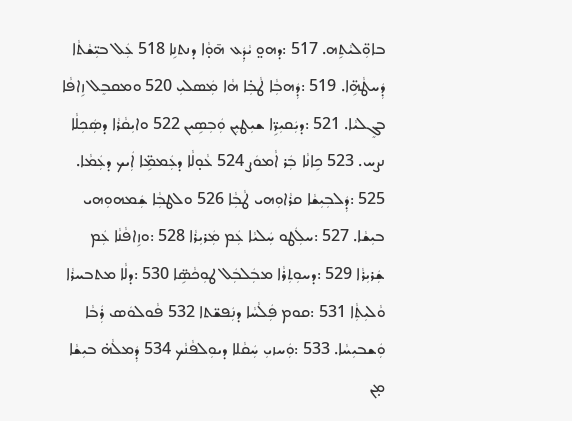ܒܐܘܼ̈ܠܝܵܬܹܗ. 517 :ܕܗܘ̤ ܝܵܕܲܥ ܗ̄ܘ̣ܵܐ ܕܢܬܢܹܐ 518 ܥܲܠ ܒܝܼ̈ܫܵܬܵܐ ܕܲܚܛܵܗܹ̈ܐ. 519 :ܕܲܗܒܼܵܐ ܛܵܒܼ̇ܐ ܗܵܐ ܡܲܣܠܝܼ 520 ܘܡܩܒܸܠ ܙܹܐܦܵܐ ܒܓܸܠܝܵܐ. 521 :ܕܝܲܩܝܼܪܹ̈ܐ ܫܝܼܛܝܼܢ ܘܲܒܼܣܹܝܢ 522 ܘܐܝܼܩܵܪܵܐ ܕܣܲܟܼܠܵܐ ܢܨܚ. 523 ܟܹܐܢܵܐ ܒܲܪ ܐܵܡܘܿܨ 524 ܥܵܘ̣ܠܵܐ ܕܥܲܡܡܹ̈ܐ ܐܲܝܟ ܕܥܲܡܵܐ. 525 :ܕܲܠܒܼܝܼܫܵܐ ܩܪܵܐܘܼܗܝ ܛܵܒܼܵܐ 526 ܘܠܛܒܼܵܐ ܫܲܡܗܘܼܗܝ ܒܝܼܫܵܐ. 527 :ܚܠܲܛܘ ܚܲܠܝܵܐ ܥܲܡ ܡܲܪܝܼܪܵܐ 528 :ܘܙܹܐܦܵܢܵܐ ܥܲܡ ܫܲܪܝܼܪܵܐ 529 :ܕܚܘܼܬܼܪܵܐ ܡܒܲܠܒܲܠ ܛܘܼܟܵܣܹ̈ܐ 530 :ܕܠܵܐ ܡܬܒܚܪܵܐ ܘܵܠܝܼܬܼܵܐ 531 :ܩܘܡ ܦܲܠܵܚܵܐ ܕܢܲܦܫ̈ܬܐ 532 ܦܵܘܠܘܿܣ ܪܲܒܵܐ ܘܲܫܒܝܼܚܵܐ. 533 :ܘܲܚܙܝܼ ܚܲܩܵܠܐ ܕܝܘܼܠܦܵܢܵܟ 534 ܕܲܡܠܵܗ̇ ܒܝܼܫܵܐ ܡ̣ܢ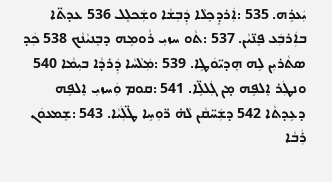ܝܲܥܪܹܗ. 535 :ܐܲܪܕܸܟܸܠܵܐ ܕܲܒܼܫܵܐ ܘܫܲܟܠܸܠ 536 ܥܕܬ̈ܐ ܒܐܲܪܒܲܥ ܦܸܢ̈ܝܵܢ. 537 :ܬܵܘ ܚܙܝܼ ܪܵܘܡܹܗ ܕܒܸܢܝܵܢܵܟ 538 ܟܲܕ ܣܬܵܪܝܼܢ ܠܹܗ ܗܸܕܝ̈ܘܿܛܹܐ. 539 :ܡܲܠܵܚܵܐ ܕܲܪܕܵܐ ܒܝܼܡܵܐ 540 ܘܢܛܲܪ ܐܸܠܦܹܗ ܡ̣ܢ ܓܲܠܠܹ̈ܐ. 541 :ܩܘܡ ܘܲܚܙܝܼ ܐܸܠܦܹܗ ܕܥܹܕܬܵܐ 542 ܕܫܲܚ̈ܩܵܢ ܠܵܗ̇ ܪ̈ܘܼܚܹܐ ܛ̈ܠܲܝܵܐ. 543 :ܫܸܡܥܘܿܢ ܪܲܒܵܐ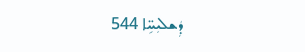ܕܲܫܠܝܼܚܹ̈ܐ 544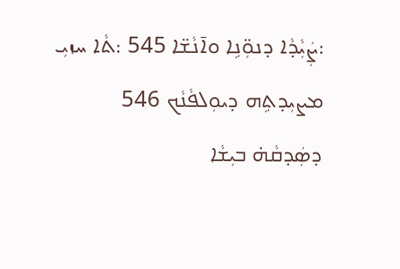:ܨܲܝܼܵܕܵܐ ܕܢܘܼ̈ܢܹܐ ܘܐ̄ܢܵܫ̈ܐ 545 :ܬܵܐ ܚܙܝܼ ܡܨܝܼܕܬܹܗ ܕܝܘܼܠܦܵܢܵܟ 546 ܕܣܲܕܩܵܗ̇ ܒܝܼܫܵܐ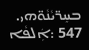ܒܚܸܪ̈ܝܵܢܵܘ̈ܗܝ. 547 :ܐܲܠܦܵܐ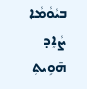ܒܝܵܘܵܡܵܐ ܨܵܐܸܕ ܗ̄ܘܹܝܬܼ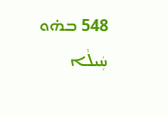548 ܒܗ̇ܘ ܚܲܝܠܵܐ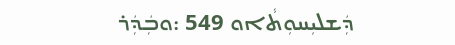ܕܲܫܠܝܼܚܘܼܬܵܐܘ 549 :ܘܒܲܕܲܪ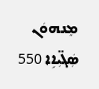ܡܸܢܗܘܿܢ ܣܲܓ̈ܝܼܐܹܐ 550